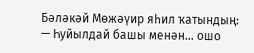Бәләкәй Мөжәүир яһил ҡатындың:
— Һуйылдай башы менән... ошо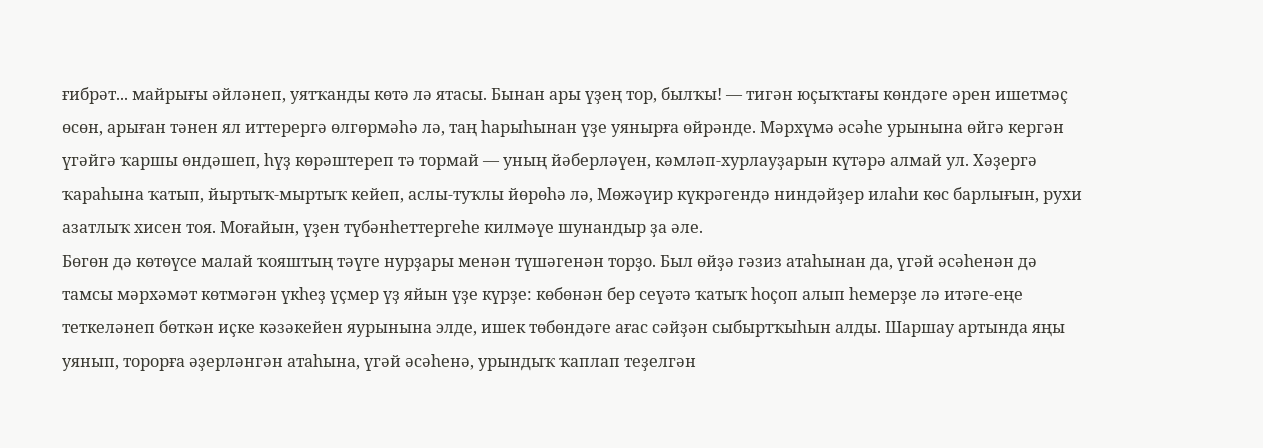ғибрәт... майрығы әйләнеп, уятҡанды көтә лә ятасы. Бынан ары үҙең тор, былҡы! — тигән юҫыҡтағы көндәге әрен ишетмәҫ өсөн, арыған тәнен ял иттерергә өлгөрмәһә лә, таң һарыһынан үҙе уянырға өйрәнде. Мәрхүмә әсәһе урынына өйгә кергән үгәйгә ҡаршы өндәшеп, һүҙ көрәштереп тә тормай — уның йәберләүен, кәмләп-хурлауҙарын күтәрә алмай ул. Хәҙергә ҡараһына ҡатып, йыртыҡ-мыртыҡ кейеп, аслы-туҡлы йөрөһә лә, Мөжәүир күкрәгендә ниндәйҙер илаһи көс барлығын, рухи азатлыҡ хисен тоя. Моғайын, үҙен түбәнһеттергеһе килмәүе шунандыр ҙа әле.
Бөгөн дә көтөүсе малай ҡояштың тәүге нурҙары менән түшәгенән торҙо. Был өйҙә гәзиз атаһынан да, үгәй әсәһенән дә тамсы мәрхәмәт көтмәгән үкһеҙ үҫмер үҙ яйын үҙе күрҙе: көбөнән бер сеүәтә ҡатыҡ һоҫоп алып һемерҙе лә итәге-еңе теткеләнеп бөткән иҫке кәзәкейен яурынына элде, ишек төбөндәге ағас сәйҙән сыбыртҡыһын алды. Шаршау артында яңы уянып, торорға әҙерләнгән атаһына, үгәй әсәһенә, урындыҡ ҡаплап теҙелгән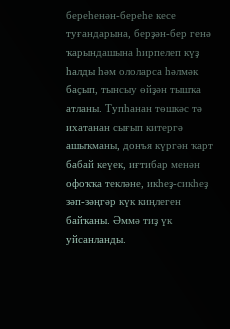береһенән-береһе кесе туғандарына, берҙән-бер генә ҡарындашына һирпелеп күҙ һалды һәм ололарса һәлмәк баҫып, тынсыу өйҙән тышҡа атланы. Тупһанан төшкәс тә ихатанан сығып китергә ашыҡманы, донъя күргән ҡарт бабай кеүек, иғтибар менән офоҡҡа текләне, икһеҙ-сикһеҙ зәп-зәңгәр күк киңлеген байҡаны. Әммә тиҙ үк уйсанланды.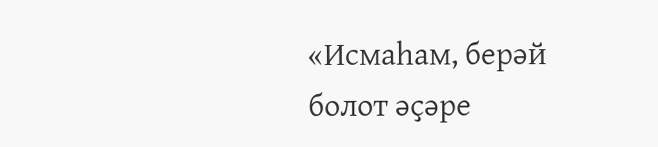«Исмаһам, берәй болот әҫәре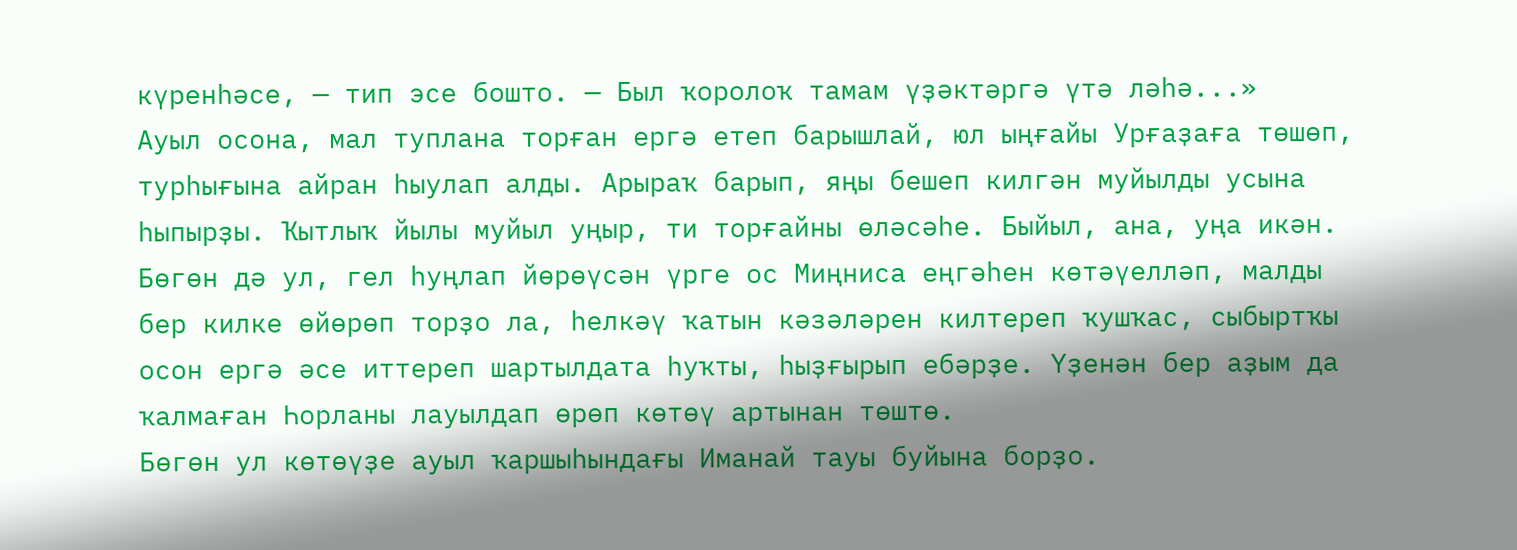күренһәсе, — тип эсе бошто. — Был ҡоролоҡ тамам үҙәктәргә үтә ләһә...»
Ауыл осона, мал туплана торған ергә етеп барышлай, юл ыңғайы Урғаҙаға төшөп, турһығына айран һыулап алды. Арыраҡ барып, яңы бешеп килгән муйылды усына һыпырҙы. Ҡытлыҡ йылы муйыл уңыр, ти торғайны өләсәһе. Быйыл, ана, уңа икән.
Бөгөн дә ул, гел һуңлап йөрөүсән үрге ос Миңниса еңгәһен көтәүелләп, малды бер килке өйөрөп торҙо ла, һелкәү ҡатын кәзәләрен килтереп ҡушҡас, сыбыртҡы осон ергә әсе иттереп шартылдата һуҡты, һыҙғырып ебәрҙе. Үҙенән бер аҙым да ҡалмаған Һорланы лауылдап өрөп көтөү артынан төштө.
Бөгөн ул көтөүҙе ауыл ҡаршыһындағы Иманай тауы буйына борҙо.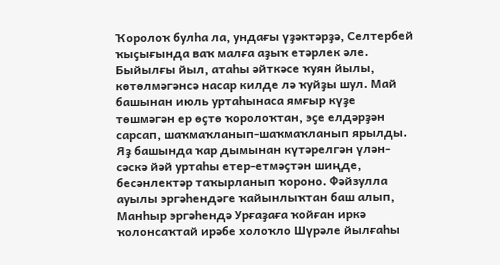Ҡоролоҡ булһа ла, ундағы үҙәктәрҙә, Селтербей ҡыҫығында ваҡ малға аҙыҡ етәрлек әле.
Быйылғы йыл, атаһы әйткәсе ҡуян йылы, көтөлмәгәнсә насар килде лә ҡуйҙы шул. Май башынан июль уртаһынаса ямғыр күҙе төшмәгән ер өҫтө ҡоролоҡтан, эҫе елдәрҙән сарсап, шаҡмаҡланып-шаҡмаҡланып ярылды.
Яҙ башында ҡар дымынан күтәрелгән үлән-сәскә йәй уртаһы етер-етмәҫтән шиңде, бесәнлектәр таҡырланып ҡороно. Фәйзулла ауылы эргәһендәге ҡайынлыҡтан баш алып, Манһыр эргәһендә Урғаҙаға ҡойған иркә ҡолонсаҡтай ирәбе холоҡло Шүрәле йылғаһы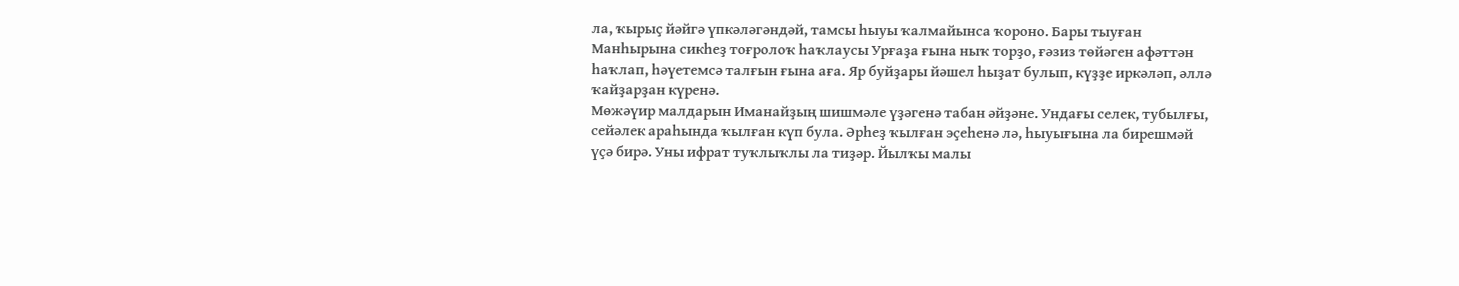ла, ҡырыҫ йәйгә үпкәләгәндәй, тамсы һыуы ҡалмайынса ҡороно. Бары тыуған Манһырына сикһеҙ тоғролоҡ һаҡлаусы Урғаҙа ғына ныҡ торҙо, ғәзиз төйәген афәттән һаҡлап, һәүетемсә талғын ғына аға. Яр буйҙары йәшел һыҙат булып, күҙҙе иркәләп, әллә ҡайҙарҙан күренә.
Мөжәүир малдарын Иманайҙың шишмәле үҙәгенә табан әйҙәне. Ундағы селек, тубылғы, сейәлек араһында ҡылған күп була. Әрһеҙ ҡылған эҫеһенә лә, һыуығына ла бирешмәй үҫә бирә. Уны ифрат туҡлыҡлы ла тиҙәр. Йылҡы малы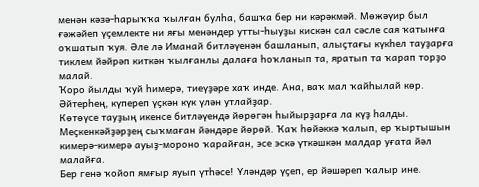менән кәзә-һарыҡҡа ҡылған булһа, башҡа бер ни кәрәкмәй. Мөжәүир был ғәжәйеп үҫемлекте ни яғы менәндер утты-һыуҙы кискән сал сәсле сая ҡатынға оҡшатып ҡуя. Әле лә Иманай битләүенән башланып, алыҫтағы күкһел тауҙарға тиклем йәйрәп киткән ҡылғанлы далаға һоҡланып та, яратып та ҡарап торҙо малай.
Ҡоро йылды ҡуй һимерә, тиеүҙәре хаҡ инде. Ана, ваҡ мал ҡайһылай көр. Әйтерһең, күпереп үҫкән күк үлән утлайҙар.
Көтөүсе тауҙың икенсе битләүендә йөрөгән һыйырҙарға ла күҙ һалды. Меҫкенкәйҙәрҙең сыҡмаған йәндәре йөрөй. Ҡаҡ һөйәккә ҡалып, ер ҡыртышын кимерә-кимерә ауыҙ-мороно ҡарайған, эсе эскә үткәшкән малдар уғата йәл малайға.
Бер генә ҡойоп ямғыр яуып үтһәсе! Үләндәр үҫеп, ер йәшәреп ҡалыр ине.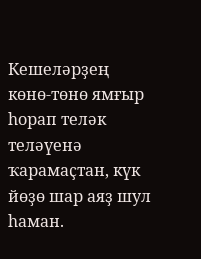Кешеләрҙең көнө-төнө ямғыр һорап теләк теләүенә ҡарамаҫтан, күк йөҙө шар аяҙ шул һаман.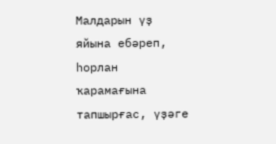Малдарын үҙ яйына ебәреп, һорлан ҡарамағына тапшырғас, үҙәге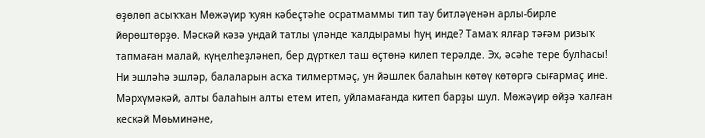өҙөлөп асыҡҡан Мөжәүир ҡуян кәбеҫтәһе осратмаммы тип тау битләүенән арлы-бирле йөрөштөрҙө. Мәскәй кәзә ундай татлы үләнде ҡалдырамы һуң инде? Тамаҡ ялғар тәғәм ризыҡ тапмаған малай, күңелһеҙләнеп, бер дүрткел таш өҫтөнә килеп терәлде. Эх, әсәһе тере булһасы! Ни эшләһә эшләр, балаларын асҡа тилмертмәҫ, ун йәшлек балаһын көтөү көтөргә сығармаҫ ине. Мәрхүмәкәй, алты балаһын алты етем итеп, уйламағанда китеп барҙы шул. Мөжәүир өйҙә ҡалған кескәй Мөьминәне,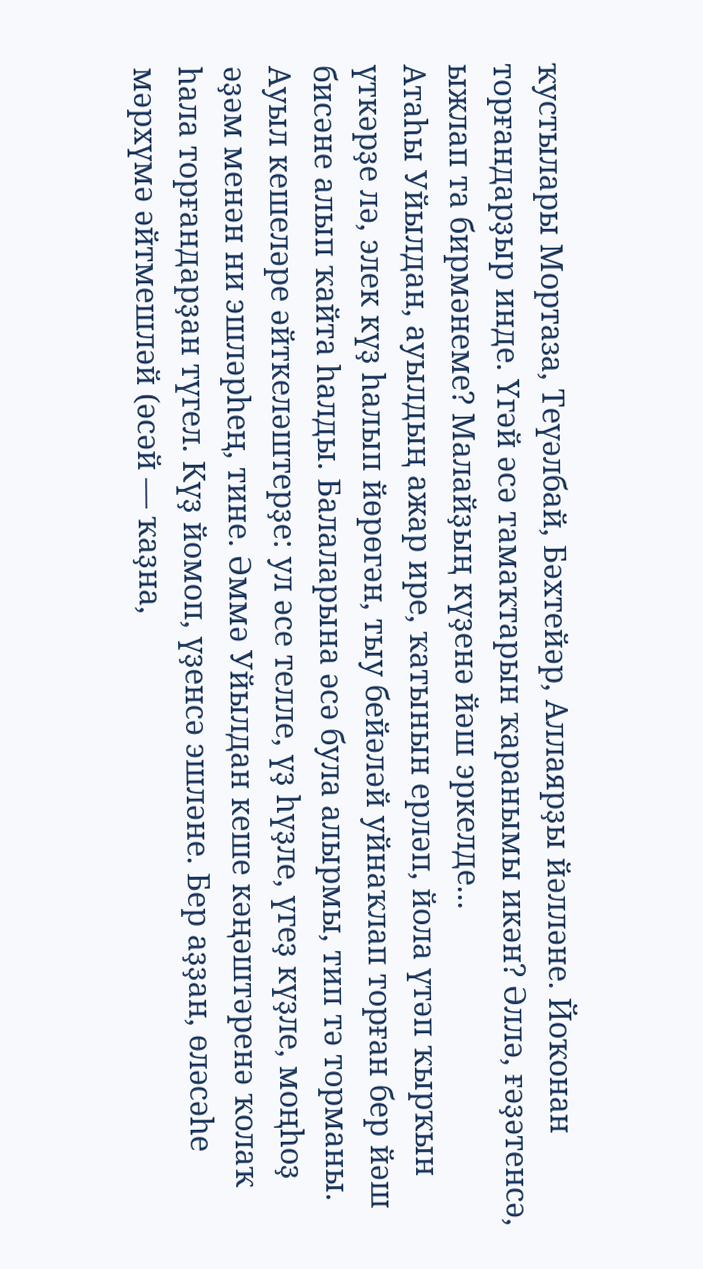ҡустылары Мортаза, Теүәлбай, Бәхтейәр, Аллаярҙы йәлләне. Йоҡонан торғандарҙыр инде. Үгәй әсә тамаҡтарын ҡаранымы икән? Әллә, ғәҙәтенсә, ыжлап та бирмәнеме? Малайҙың күҙенә йәш эркелде...
Атаһы Уйылдан, ауылдың ажар ире, ҡатынын ерләп, йола үтәп ҡырҡын үткәрҙе лә, элек күҙ һалып йөрөгән, тыу бейәләй уйнаҡлап торған бер йәш бисәне алып ҡайта һалды. Балаларына әсә була алырмы, тип тә торманы. Ауыл кешеләре әйткеләштерҙе: ул әсе телле, үҙ һүҙле, үгеҙ күҙле, моңһоҙ әҙәм менән ни эшләрһең, тине. Әммә Уйылдан кеше кәңәштәренә ҡолаҡ һала торғандарҙан түгел. Күҙ йомоп, үҙенсә эшләне. Бер аҙҙан, өләсәһе мәрхүмә әйтмешләй (әсәй — ҡаҙна,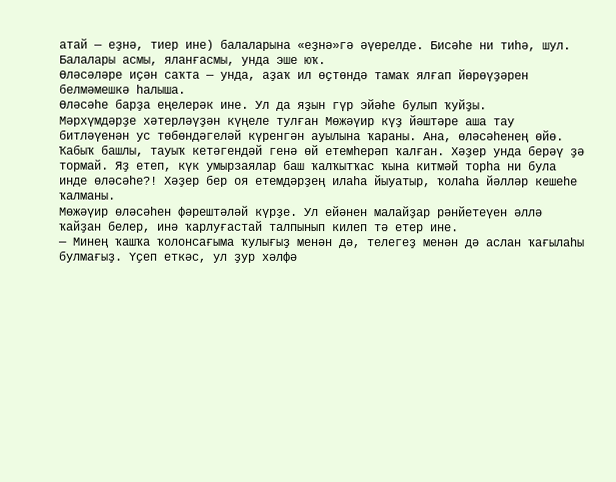атай — еҙнә, тиер ине) балаларына «еҙнә»гә әүерелде. Бисәһе ни тиһә, шул. Балалары асмы, яланғасмы, унда эше юҡ.
Өләсәләре иҫән саҡта — унда, аҙаҡ ил өҫтөндә тамаҡ ялғап йөрөүҙәрен белмәмешкә һалыша.
Өләсәһе барҙа еңелерәк ине. Ул да яҙын гүр эйәһе булып ҡуйҙы.
Мәрхүмдәрҙе хәтерләүҙән күңеле тулған Мөжәүир күҙ йәштәре аша тау битләүенән ус төбөндәгеләй күренгән ауылына ҡараны. Ана, өләсәһенең өйө. Ҡабыҡ башлы, тауыҡ кетәгендәй генә өй етемһерәп ҡалған. Хәҙер унда берәү ҙә тормай. Яҙ етеп, күк умырзаялар баш ҡалҡытҡас ҡына китмәй торһа ни була инде өләсәһе?! Хәҙер бер оя етемдәрҙең илаһа йыуатыр, ҡолаһа йәлләр кешеһе ҡалманы.
Мөжәүир өләсәһен фәрештәләй күрҙе. Ул ейәнен малайҙар рәнйетеүен әллә ҡайҙан белер, инә ҡарлуғастай талпынып килеп тә етер ине.
— Минең ҡашҡа ҡолонсағыма ҡулығыҙ менән дә, телегеҙ менән дә аслан ҡағылаһы булмағыҙ. Үҫеп еткәс, ул ҙур хәлфә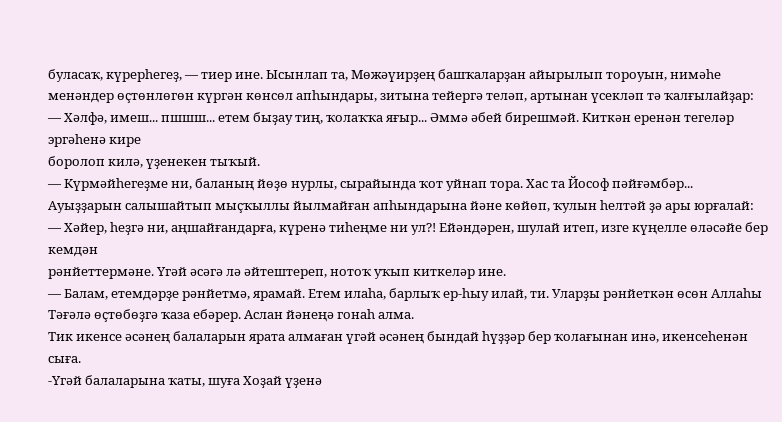буласаҡ, күрерһегеҙ, — тиер ине. Ысынлап та, Мөжәүирҙең башҡаларҙан айырылып тороуын, нимәһе менәндер өҫтөнлөгөн күргән көнсөл апһындары, зитына тейергә теләп, артынан үсекләп тә ҡалғылайҙар:
— Хәлфә, имеш... пшшш... етем быҙау тиң, ҡолаҡҡа яғыр... Әммә әбей бирешмәй. Киткән еренән тегеләр эргәһенә кире
боролоп килә, үҙенекен тыҡый.
— Күрмәйһегеҙме ни, баланың йөҙө нурлы, сырайында ҡот уйнап тора. Хас та Йософ пәйғәмбәр...
Ауыҙҙарын салышайтып мыҫҡыллы йылмайған апһындарына йәне көйөп, ҡулын һелтәй ҙә ары юрғалай:
— Хәйер, һеҙгә ни, аңшайғандарға, күренә тиһеңме ни ул?! Ейәндәрен, шулай итеп, изге күңелле өләсәйе бер кемдән
рәнйеттермәне. Үгәй әсәгә лә әйтештереп, нотоҡ уҡып киткеләр ине.
— Балам, етемдәрҙе рәнйетмә, ярамай. Етем илаһа, барлыҡ ер-һыу илай, ти. Уларҙы рәнйеткән өсөн Аллаһы Тәғәлә өҫтөбөҙгә ҡаза ебәрер. Аслан йәнеңә гонаһ алма.
Тик икенсе әсәнең балаларын ярата алмаған үгәй әсәнең бындай һүҙҙәр бер ҡолағынан инә, икенсеһенән сыға.
-Үгәй балаларына ҡаты, шуға Хоҙай үҙенә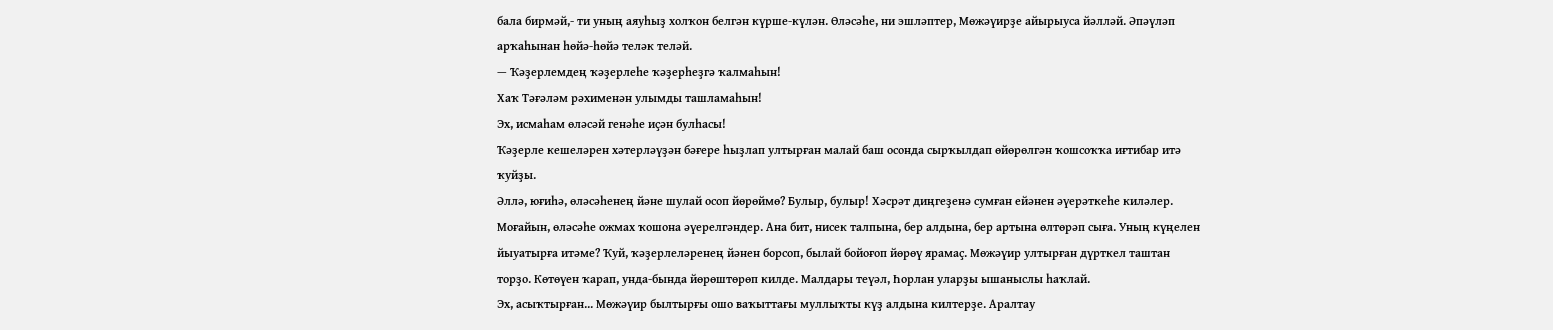бала бирмәй,- ти уның аяуһыҙ холҡон белгән күрше-күлән. Өләсәһе, ни эшләптер, Мөжәүирҙе айырыуса йәлләй. Әпәүләп арҡаһынан һөйә-һөйә теләк теләй.
— Ҡәҙерлемдең ҡәҙерлеһе ҡәҙерһеҙгә ҡалмаһын!
Хаҡ Тәғәләм рәхименән улымды ташламаһын!
Эх, исмаһам өләсәй генәһе иҫән булһасы!
Ҡәҙерле кешеләрен хәтерләүҙән бәғере һыҙлап ултырған малай баш осонда сырҡылдап өйөрөлгән ҡошсоҡҡа иғтибар итә ҡуйҙы.
Әллә, юғиһә, өләсәһенең йәне шулай осоп йөрөймө? Булыр, булыр! Хәсрәт диңгеҙенә сумған ейәнен әүерәткеһе киләлер. Моғайын, өләсәһе ожмах ҡошона әүерелгәндер. Ана бит, нисек талпына, бер алдына, бер артына өлтөрәп сыға. Уның күңелен йыуатырға итәме? Ҡуй, ҡәҙерлеләренең йәнен борсоп, былай бойоғоп йөрөү ярамаҫ. Мөжәүир ултырған дүрткел таштан торҙо. Көтөүен ҡарап, унда-бында йөрөштөрөп килде. Малдары теүәл, Һорлан уларҙы ышаныслы һаҡлай.
Эх, асыҡтырған... Мөжәүир былтырғы ошо ваҡыттағы муллыҡты күҙ алдына килтерҙе. Аралтау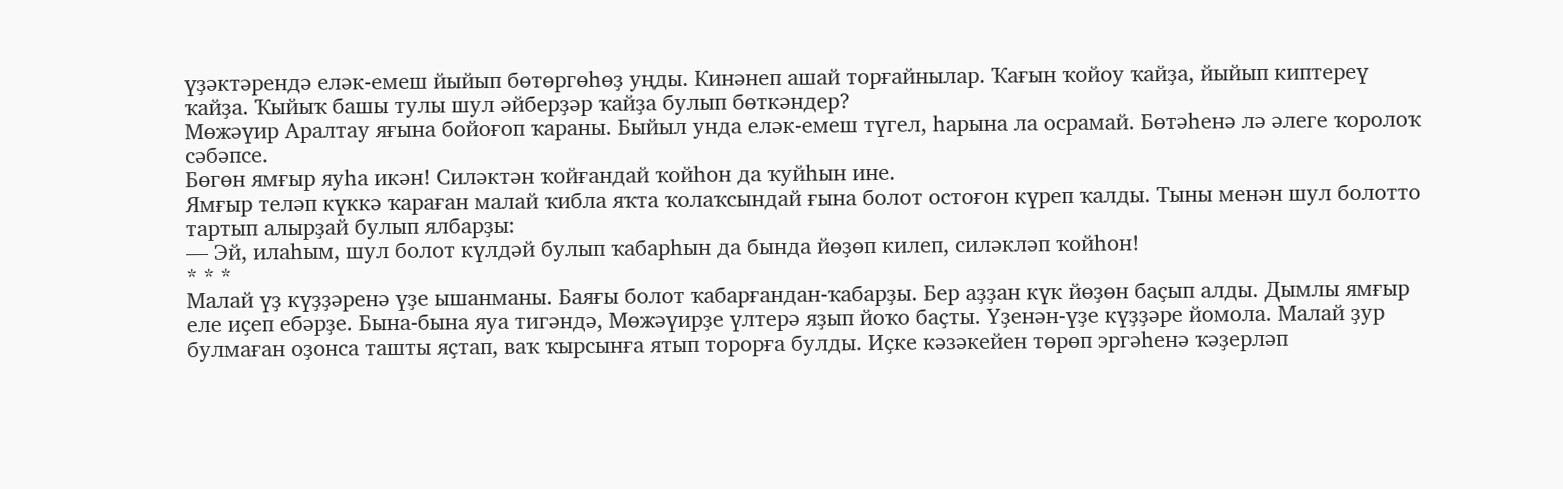үҙәктәрендә еләк-емеш йыйып бөтөргөһөҙ уңды. Кинәнеп ашай торғайнылар. Ҡағын ҡойоу ҡайҙа, йыйып киптереү ҡайҙа. Ҡыйыҡ башы тулы шул әйберҙәр ҡайҙа булып бөткәндер?
Мөжәүир Аралтау яғына бойоғоп ҡараны. Быйыл унда еләк-емеш түгел, һарына ла осрамай. Бөтәһенә лә әлеге ҡоролоҡ сәбәпсе.
Бөгөн ямғыр яуһа икән! Силәктән ҡойғандай ҡойһон да ҡуйһын ине.
Ямғыр теләп күккә ҡараған малай ҡибла яҡта ҡолаҡсындай ғына болот остоғон күреп ҡалды. Тыны менән шул болотто тартып алырҙай булып ялбарҙы:
— Эй, илаһым, шул болот күлдәй булып ҡабарһын да бында йөҙөп килеп, силәкләп ҡойһон!
* * *
Малай үҙ күҙҙәренә үҙе ышанманы. Баяғы болот ҡабарғандан-ҡабарҙы. Бер аҙҙан күк йөҙөн баҫып алды. Дымлы ямғыр еле иҫеп ебәрҙе. Бына-бына яуа тигәндә, Мөжәүирҙе үлтерә яҙып йоҡо баҫты. Үҙенән-үҙе күҙҙәре йомола. Малай ҙур булмаған оҙонса ташты яҫтап, ваҡ ҡырсынға ятып торорға булды. Иҫке кәзәкейен төрөп эргәһенә ҡәҙерләп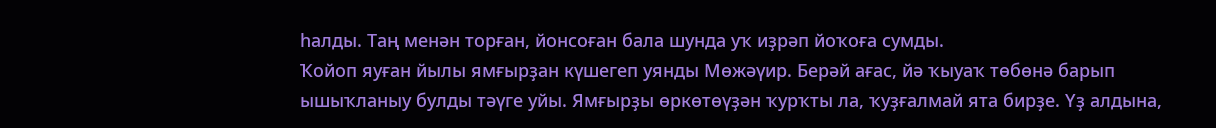һалды. Таң менән торған, йонсоған бала шунда уҡ иҙрәп йоҡоға сумды.
Ҡойоп яуған йылы ямғырҙан күшегеп уянды Мөжәүир. Берәй ағас, йә ҡыуаҡ төбөнә барып ышыҡланыу булды тәүге уйы. Ямғырҙы өркөтөүҙән ҡурҡты ла, ҡуҙғалмай ята бирҙе. Үҙ алдына,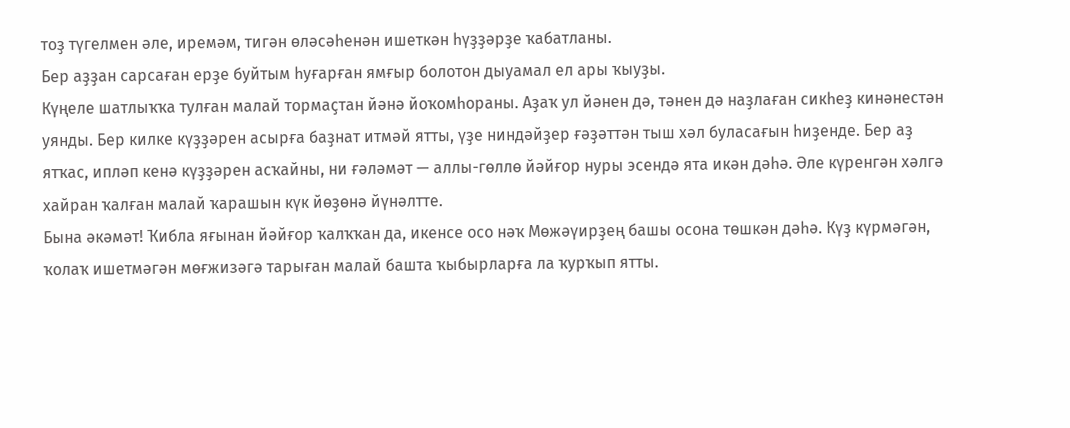тоҙ түгелмен әле, иремәм, тигән өләсәһенән ишеткән һүҙҙәрҙе ҡабатланы.
Бер аҙҙан сарсаған ерҙе буйтым һуғарған ямғыр болотон дыуамал ел ары ҡыуҙы.
Күңеле шатлыҡҡа тулған малай тормаҫтан йәнә йоҡомһораны. Аҙаҡ ул йәнен дә, тәнен дә наҙлаған сикһеҙ кинәнестән уянды. Бер килке күҙҙәрен асырға баҙнат итмәй ятты, үҙе ниндәйҙер ғәҙәттән тыш хәл буласағын һиҙенде. Бер аҙ ятҡас, ипләп кенә күҙҙәрен асҡайны, ни ғәләмәт — аллы-гөллө йәйғор нуры эсендә ята икән дәһә. Әле күренгән хәлгә хайран ҡалған малай ҡарашын күк йөҙөнә йүнәлтте.
Бына әкәмәт! Ҡибла яғынан йәйғор ҡалҡҡан да, икенсе осо нәҡ Мөжәүирҙең башы осона төшкән дәһә. Күҙ күрмәгән, ҡолаҡ ишетмәгән мөғжизәгә тарыған малай башта ҡыбырларға ла ҡурҡып ятты.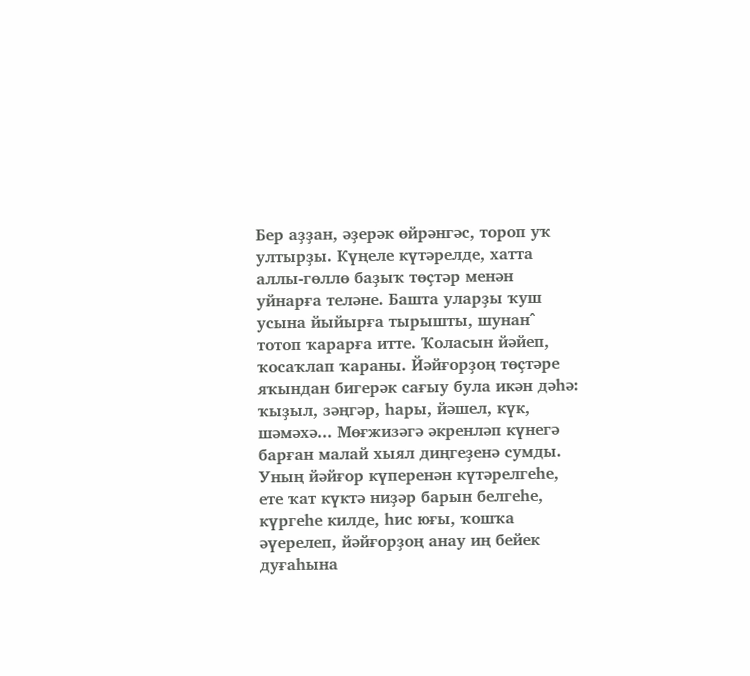Бер аҙҙан, әҙерәк өйрәнгәс, тороп уҡ ултырҙы. Күңеле күтәрелде, хатта аллы-гөллө баҙыҡ төҫтәр менән уйнарға теләне. Башта уларҙы ҡуш усына йыйырға тырышты, шунан^ тотоп ҡарарға итте. Ҡоласын йәйеп, ҡосаҡлап ҡараны. Йәйғорҙоң төҫтәре яҡындан бигерәк сағыу була икән дәһә: ҡыҙыл, зәңгәр, һары, йәшел, күк, шәмәхә... Мөғжизәгә әкренләп күнегә барған малай хыял диңгеҙенә сумды. Уның йәйғор күперенән күтәрелгеһе, ете ҡат күктә ниҙәр барын белгеһе, күргеһе килде, һис юғы, ҡошҡа әүерелеп, йәйғорҙоң анау иң бейек дуғаһына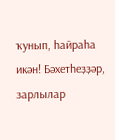ҡунып, һайраһа икән! Бәхетһеҙҙәр, зарлылар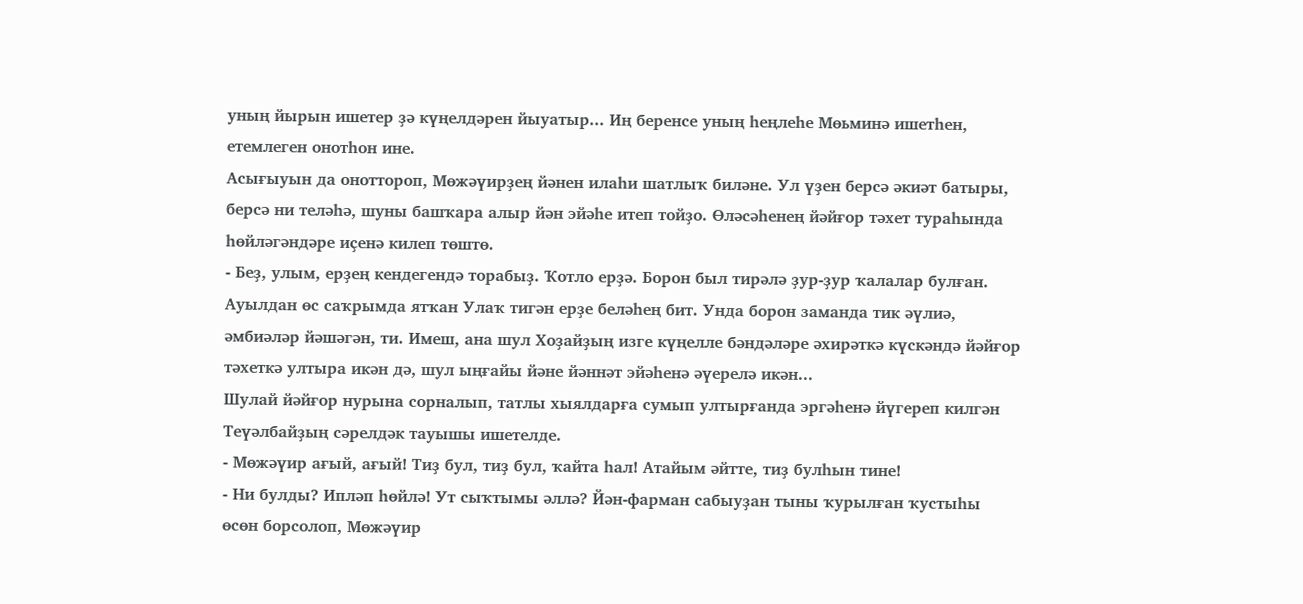уның йырын ишетер ҙә күңелдәрен йыуатыр... Иң беренсе уның һеңлеһе Мөьминә ишетһен, етемлеген онотһон ине.
Асығыуын да оноттороп, Мөжәүирҙең йәнен илаһи шатлыҡ биләне. Ул үҙен берсә әкиәт батыры, берсә ни теләһә, шуны башҡара алыр йән эйәһе итеп тойҙо. Өләсәһенең йәйғор тәхет тураһында һөйләгәндәре иҫенә килеп төштө.
- Беҙ, улым, ерҙең кендегендә торабыҙ. Ҡотло ерҙә. Борон был тирәлә ҙур-ҙур ҡалалар булған. Ауылдан өс саҡрымда ятҡан Улаҡ тигән ерҙе беләһең бит. Унда борон заманда тик әүлиә, әмбиәләр йәшәгән, ти. Имеш, ана шул Хоҙайҙың изге күңелле бәндәләре әхирәткә күскәндә йәйғор тәхеткә ултыра икән дә, шул ыңғайы йәне йәннәт эйәһенә әүерелә икән...
Шулай йәйғор нурына сорналып, татлы хыялдарға сумып ултырғанда эргәһенә йүгереп килгән Теүәлбайҙың сәрелдәк тауышы ишетелде.
- Мөжәүир ағый, ағый! Тиҙ бул, тиҙ бул, ҡайта һал! Атайым әйтте, тиҙ булһын тине!
- Ни булды? Ипләп һөйлә! Ут сыҡтымы әллә? Йән-фарман сабыуҙан тыны ҡурылған ҡустыһы өсөн борсолоп, Мөжәүир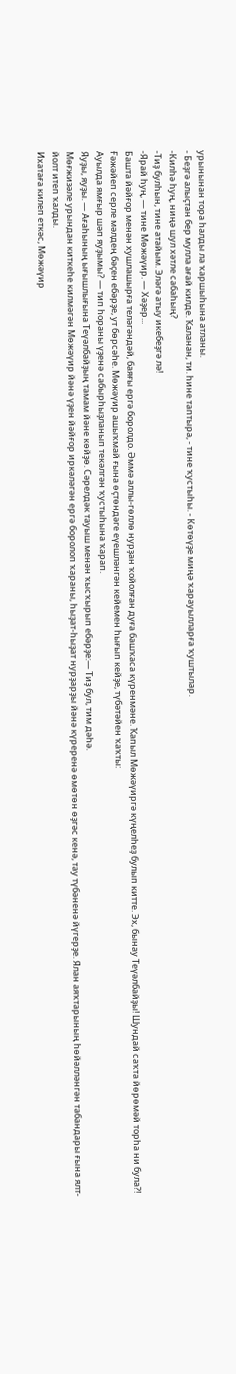урынынан тора һалды ла ҡаршыһына атланы.
- Беҙгә алыҫтан бер мулла ағай килде. Ҡаланан, ти. һине таптыра, - тине ҡустыһы. - Көтөүҙе миңә ҡарауылларға ҡуштылар.
-Килһә һуң, ниңә шул хәтле сабаһың?
-Тиҙ булһын, тине атайым. Эләгә атыу икебеҙгә лә!
-Ярай һуң, — тине Мөжәүир. — Хәҙер...
Башта йәйғор менән хушлашырға теләгәндәй, баяғы ергә боролдо. Әммә аллы-гөллө нурҙан ҡойолған дуға башҡаса күренмәне. Ҡапыл Мөжәүиргә күңелһеҙ булып китте. Эх, бынау Теүәлбайҙы! Шундай саҡта йөрөмәй торһа ни була?! Ғәжәйеп серле мәлдең бәҫен ебәрҙе, ут бөрсәһе. Мөжәүир ашыҡмай ғына өҫтөндәге еүешләнгән кейемен һығып кейҙе, түбәтәйен ҡаҡты:
Ауылда ямғыр шәп яуҙымы? — тип һораны үҙенә сабырһыҙланып текәлгән ҡустыһына ҡарап.
Яуҙы, яуҙы. — Ағаһының ығышлығына Теүәлбайҙың тамам йәне көйҙө. Сәрелдәк тауыш менән ҡысҡырып ебәрҙе:— Тиҙ бул, тим дәһә.
Мөғжизәле урындан киткеһе килмәгән Мөжәүир йәнә үҙен йәйғор иркәләгән ергә боролоп ҡараны, һыҙат-һыҙат нурҙарҙы йәнә күреренә өмөтөн өҙгәс кенә, тау түбәненә йүгерҙе. Ялан аяҡтарының һөйәлләнгән табандары ғына ялт-йолт итеп ҡалды.
Ихатаға килеп еткәс, Мөжәүир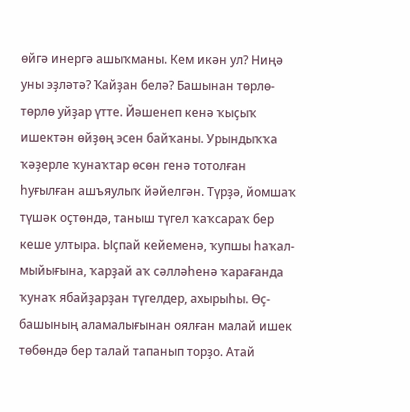өйгә инергә ашыҡманы. Кем икән ул? Ниңә уны эҙләтә? Ҡайҙан белә? Башынан төрлө-төрлө уйҙар үтте. Йәшенеп кенә ҡыҫыҡ ишектән өйҙөң эсен байҡаны. Урындыҡҡа ҡәҙерле ҡунаҡтар өсөн генә тотолған һуғылған ашъяулыҡ йәйелгән. Түрҙә, йомшаҡ түшәк оҫтөндә, таныш түгел ҡаҡсараҡ бер кеше ултыра. Ыҫпай кейеменә, ҡупшы һаҡал-мыйығына, ҡарҙай аҡ сәлләһенә ҡарағанда ҡунаҡ ябайҙарҙан түгелдер, ахырыһы. Өҫ-башының аламалығынан оялған малай ишек төбөндә бер талай тапанып торҙо. Атай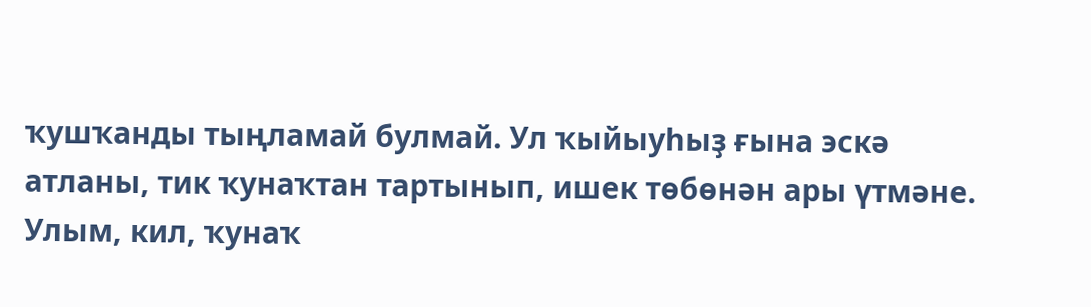ҡушҡанды тыңламай булмай. Ул ҡыйыуһыҙ ғына эскә атланы, тик ҡунаҡтан тартынып, ишек төбөнән ары үтмәне.
Улым, кил, ҡунаҡ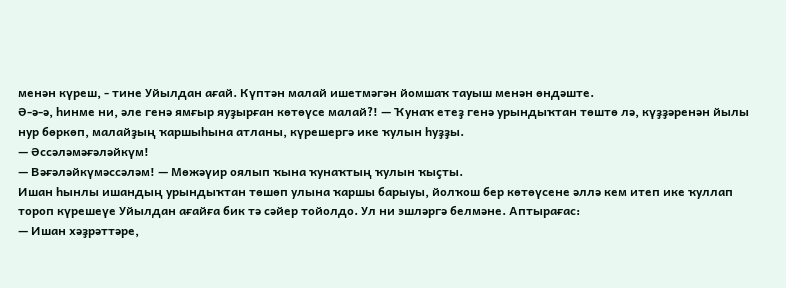менән күреш, - тине Уйылдан ағай. Күптән малай ишетмәгән йомшаҡ тауыш менән өндәште.
Ә-ә-ә, һинме ни, әле генә ямғыр яуҙырған көтөүсе малай?! — Ҡунаҡ етеҙ генә урындыҡтан төштө лә, күҙҙәренән йылы нур бөркөп, малайҙың ҡаршыһына атланы, күрешергә ике ҡулын һуҙҙы.
— Әссәләмәғәләйкүм!
— Вәғәләйкүмәссәләм! — Мөжәүир оялып ҡына ҡунаҡтың ҡулын ҡыҫты.
Ишан һынлы ишандың урындыҡтан төшөп улына ҡаршы барыуы, йолҡош бер көтөүсене әллә кем итеп ике ҡуллап тороп күрешеүе Уйылдан ағайға бик тә сәйер тойолдо. Ул ни эшләргә белмәне. Аптырағас:
— Ишан хәҙрәттәре,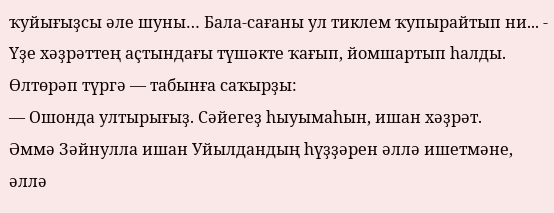ҡуйығыҙсы әле шуны… Бала-сағаны ул тиклем ҡупырайтып ни... - Үҙе хәҙрәттең аҫтындағы түшәкте ҡағып, йомшартып һалды. Өлтөрәп түргә — табынға саҡырҙы:
— Ошонда ултырығыҙ. Сәйегеҙ һыуымаһын, ишан хәҙрәт.
Әммә Зәйнулла ишан Уйылдандың һүҙҙәрен әллә ишетмәне, әллә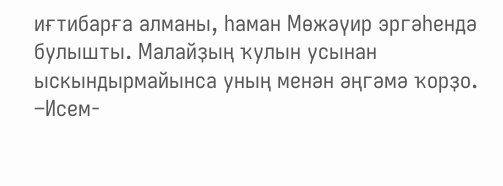иғтибарға алманы, һаман Мөжәүир эргәһендә булышты. Малайҙың ҡулын усынан ыскындырмайынса уның менән әңгәмә ҡорҙо.
–Исем-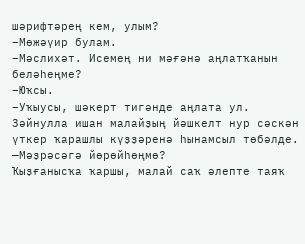шәрифтәрең кем, улым?
–Мөжәүир булам.
–Мәслихәт. Исемең ни мәғәнә аңлатҡанын беләһеңме?
–Юҡсы.
–Уҡыусы, шәкерт тигәнде аңлата ул.
Зәйнулла ишан малайҙың йәшкелт нур сәскән үткер ҡарашлы күҙҙәренә һынамсыл төбәлде.
—Мәҙрәсәгә йөрөйһөңмө?
Ҡыҙғанысҡа ҡаршы, малай саҡ әлепте таяҡ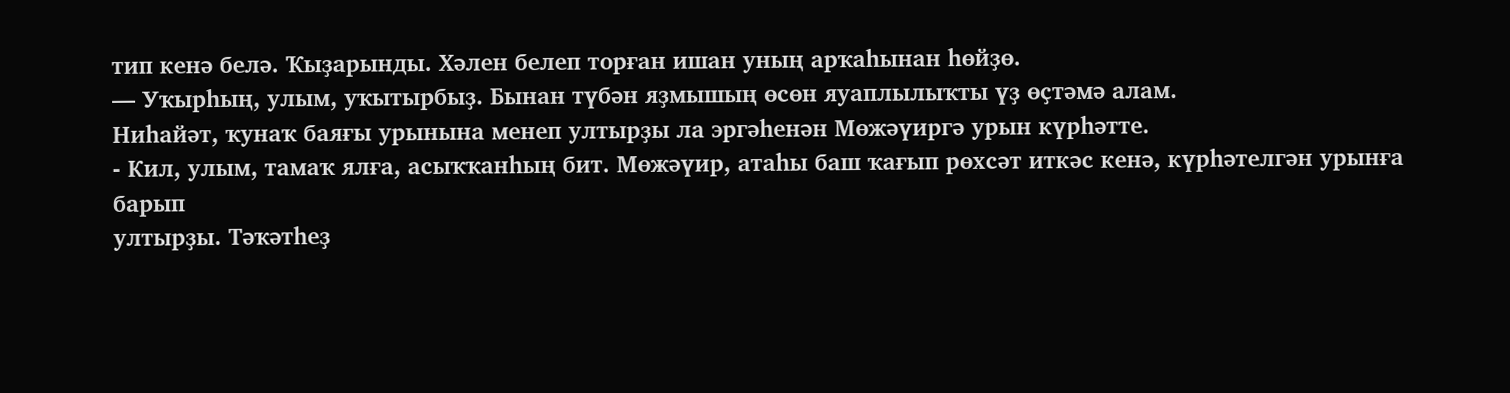тип кенә белә. Ҡыҙарынды. Хәлен белеп торған ишан уның арҡаһынан һөйҙө.
— Уҡырһың, улым, уҡытырбыҙ. Бынан түбән яҙмышың өсөн яуаплылыҡты үҙ өҫтәмә алам.
Ниһайәт, ҡунаҡ баяғы урынына менеп ултырҙы ла эргәһенән Мөжәүиргә урын күрһәтте.
- Кил, улым, тамаҡ ялға, асыҡҡанһың бит. Мөжәүир, атаһы баш ҡағып рөхсәт иткәс кенә, күрһәтелгән урынға барып
ултырҙы. Тәҡәтһеҙ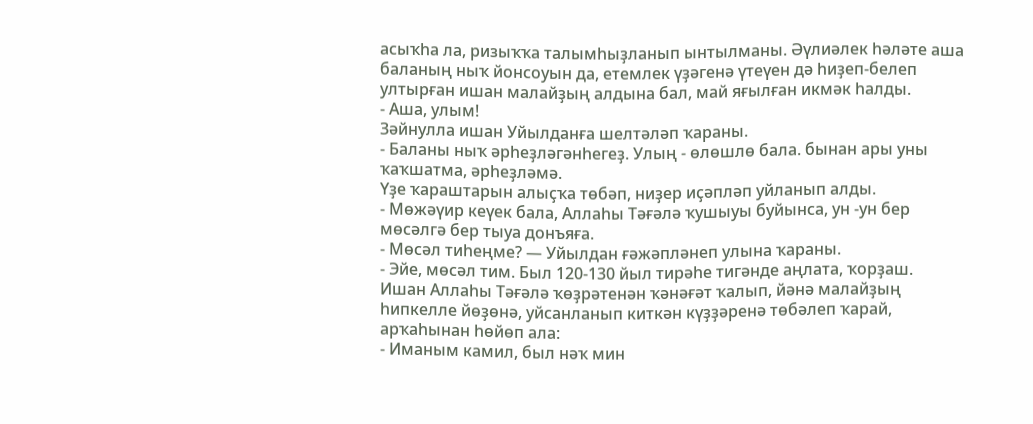асыҡһа ла, ризыҡҡа талымһыҙланып ынтылманы. Әүлиәлек һәләте аша баланың ныҡ йонсоуын да, етемлек үҙәгенә үтеүен дә һиҙеп-белеп ултырған ишан малайҙың алдына бал, май яғылған икмәк һалды.
- Аша, улым!
Зәйнулла ишан Уйылданға шелтәләп ҡараны.
- Баланы ныҡ әрһеҙләгәнһегеҙ. Улың - өлөшлө бала. бынан ары уны ҡаҡшатма, әрһеҙләмә.
Үҙе ҡараштарын алыҫҡа төбәп, ниҙер иҫәпләп уйланып алды.
- Мөжәүир кеүек бала, Аллаһы Тәғәлә ҡушыуы буйынса, ун -ун бер мөсәлгә бер тыуа донъяға.
- Мөсәл тиһеңме? — Уйылдан ғәжәпләнеп улына ҡараны.
- Эйе, мөсәл тим. Был 120-130 йыл тирәһе тигәнде аңлата, ҡорҙаш.
Ишан Аллаһы Тәғәлә ҡөҙрәтенән ҡәнәғәт ҡалып, йәнә малайҙың һипкелле йөҙөнә, уйсанланып киткән күҙҙәренә төбәлеп ҡарай, арҡаһынан һөйөп ала:
- Иманым камил, был нәҡ мин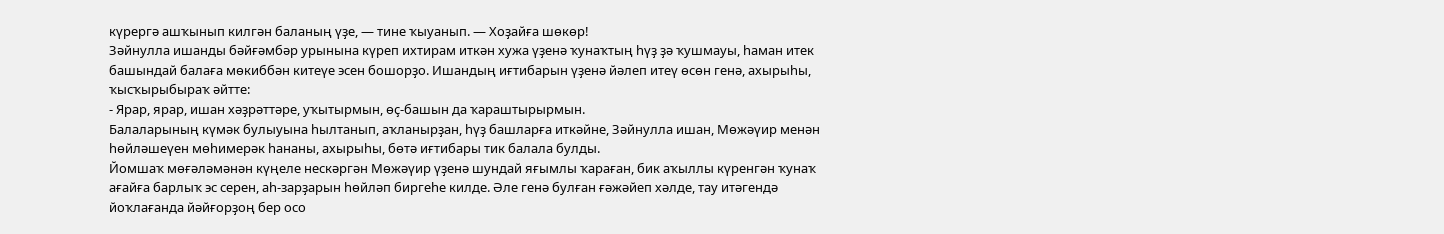күрергә ашҡынып килгән баланың үҙе, — тине ҡыуанып. — Хоҙайға шөкөр!
Зәйнулла ишанды бәйғәмбәр урынына күреп ихтирам иткән хужа үҙенә ҡунаҡтың һүҙ ҙә ҡушмауы, һаман итек башындай балаға мөкиббән китеүе эсен бошорҙо. Ишандың иғтибарын үҙенә йәлеп итеү өсөн генә, ахырыһы, ҡысҡырыбыраҡ әйтте:
- Ярар, ярар, ишан хәҙрәттәре, уҡытырмын, өҫ-башын да ҡараштырырмын.
Балаларының күмәк булыуына һылтанып, аҡланырҙан, һүҙ башларға иткәйне, Зәйнулла ишан, Мөжәүир менән һөйләшеүен мөһимерәк һананы, ахырыһы, бөтә иғтибары тик балала булды.
Йомшаҡ мөғәләмәнән күңеле нескәргән Мөжәүир үҙенә шундай яғымлы ҡараған, бик аҡыллы күренгән ҡунаҡ ағайға барлыҡ эс серен, аһ-зарҙарын һөйләп биргеһе килде. Әле генә булған ғәжәйеп хәлде, тау итәгендә йоҡлағанда йәйғорҙоң бер осо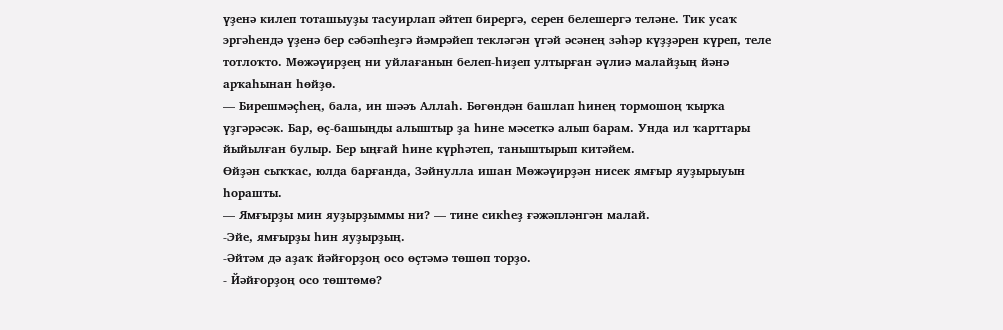үҙенә килеп тоташыуҙы тасуирлап әйтеп бирергә, серен белешергә теләне. Тик усаҡ эргәһендә үҙенә бер сәбәпһеҙгә йәмрәйеп текләгән үгәй әсәнең зәһәр күҙҙәрен күреп, теле тотлоҡто. Мөжәүирҙең ни уйлағанын белеп-һиҙеп ултырған әүлиә малайҙың йәнә арҡаһынан һөйҙө.
— Бирешмәҫһең, бала, ин шәәъ Аллаһ. Бөгөндән башлап һинең тормошоң ҡырҡа үҙгәрәсәк. Бар, өҫ-башыңды алыштыр ҙа һине мәсеткә алып барам. Унда ил ҡарттары йыйылған булыр. Бер ыңғай һине күрһәтеп, таныштырып китәйем.
Өйҙән сыҡҡас, юлда барғанда, Зәйнулла ишан Мөжәүирҙән нисек ямғыр яуҙырыуын һорашты.
— Ямғырҙы мин яуҙырҙыммы ни? — тине сикһеҙ ғәжәпләнгән малай.
-Эйе, ямғырҙы һин яуҙырҙың.
-Әйтәм дә аҙаҡ йәйғорҙоң осо өҫтәмә төшөп торҙо.
- Йәйғорҙоң осо төштөмө?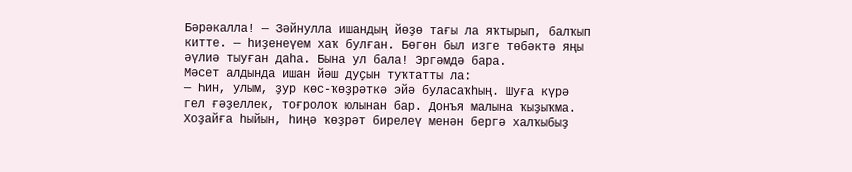Бәрәкалла! — Зәйнулла ишандың йөҙө тағы ла яҡтырып, балҡып китте. — һиҙенеүем хаҡ булған. Бөгөн был изге төбәктә яңы әүлиә тыуған даһа. Бына ул бала! Эргәмдә бара.
Мәсет алдында ишан йәш дуҫын туҡтатты ла:
— Һин, улым, ҙур көс-ҡөҙрәткә эйә буласаҡһың. Шуға күрә гел ғәҙеллек, тоғролоҡ юлынан бар. Донъя малына ҡыҙыҡма. Хоҙайға һыйын, һиңә ҡөҙрәт бирелеү менән бергә халҡыбыҙ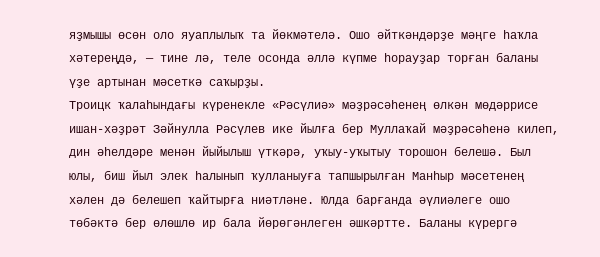яҙмышы өсөн оло яуаплылыҡ та йөкмәтелә. Ошо әйткәндәрҙе мәңге һаҡла хәтереңдә, — тине лә, теле осонда әллә күпме һорауҙар торған баланы үҙе артынан мәсеткә саҡырҙы.
Троицк ҡалаһындағы күренекле «Рәсүлиә» мәҙрәсәһенең өлкән мөдәррисе ишан-хәҙрәт Зәйнулла Рәсүлев ике йылға бер Муллаҡай мәҙрәсәһенә килеп, дин әһелдәре менән йыйылыш үткәрә, уҡыу-уҡытыу торошон белешә. Был юлы, биш йыл элек һалынып ҡулланыуға тапшырылған Манһыр мәсетенең хәлен дә белешеп ҡайтырға ниәтләне. Юлда барғанда әүлиәлеге ошо төбәктә бер өлөшлө ир бала йөрөгәнлеген әшкәртте. Баланы күрергә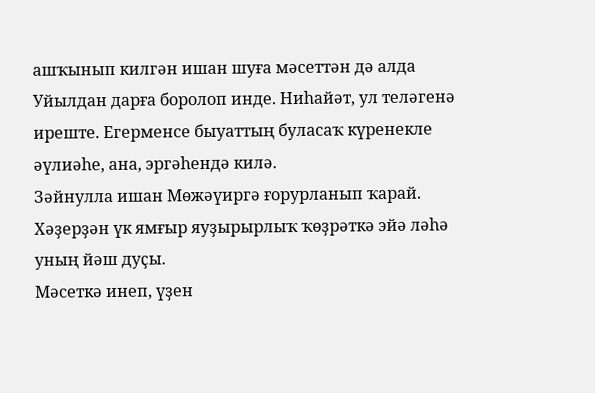ашҡынып килгән ишан шуға мәсеттән дә алда Уйылдан дарға боролоп инде. Ниһайәт, ул теләгенә иреште. Егерменсе быуаттың буласаҡ күренекле әүлиәһе, ана, эргәһендә килә.
Зәйнулла ишан Мөжәүиргә ғорурланып ҡарай. Хәҙерҙән үк ямғыр яуҙырырлыҡ ҡөҙрәткә эйә ләһә уның йәш дуҫы.
Мәсеткә инеп, үҙен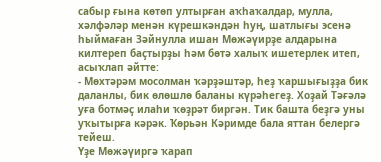сабыр ғына көтөп ултырған аҡһаҡалдар, мулла, хәлфәләр менән күрешкәндән һуң, шатлығы эсенә һыймаған Зәйнулла ишан Мөжәүирҙе алдарына килтереп баҫтырҙы һәм бөтә халыҡ ишетерлек итеп, асыҡлап әйтте:
- Мөхтәрәм мосолман ҡәрҙәштәр, һеҙ ҡаршығыҙҙа бик даланлы, бик өлөшлө баланы күрәһегеҙ. Хоҙай Тәғәлә уға ботмәҫ илаһи ҡөҙрәт биргән. Тик башта беҙгә уны уҡытырға кәрәк. Ҡөрьән Кәримде бала яттан белергә тейеш.
Үҙе Мөжәүиргә ҡарап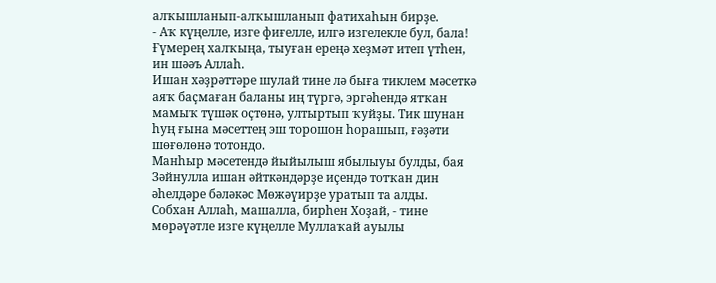алҡышланып-алҡышланып фатихаһын бирҙе.
- Аҡ күңелле, изге фиғелле, илгә изгелекле бул, бала! Ғүмерең халҡыңа, тыуған ереңә хеҙмәт итеп үтһен, ин шәәъ Аллаһ.
Ишан хәҙрәттәре шулай тине лә быға тиклем мәсеткә аяҡ баҫмаған баланы иң түргә, эргәһендә ятҡан мамыҡ түшәк оҫтөнә, ултыртып ҡуйҙы. Тик шунан һуң ғына мәсеттең эш торошон һорашып, ғәҙәти шөғөлөнә тотондо.
Манһыр мәсетендә йыйылыш ябылыуы булды, бая Зәйнулла ишан әйткәндәрҙе иҫендә тотҡан дин әһелдәре бәләкәс Мөжәүирҙе уратып та алды.
Собхан Аллаһ, машалла, бирһен Хоҙай, - тине мөрәүәтле изге күңелле Муллаҡай ауылы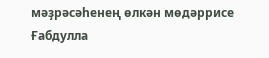мәҙрәсәһенең өлкән мөдәррисе Ғабдулла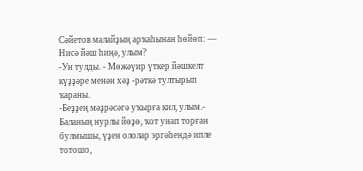Сәйетов малайҙың арҡаһынан һөйөп: — Нисә йәш һиңә, улым?
-Ун тулды. - Мөжәүир үткер йәшкелт күҙҙәре менән хәҙ -рәткә тултырып ҡараны.
-Беҙҙең мәҙрәсәгә уҡырға кил, улым.- Баланың нурлы йөҙө, ҡот унап торған булмышы, үҙен ололар эргәһендә ипле тотошо,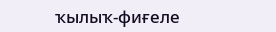ҡылыҡ-фиғеле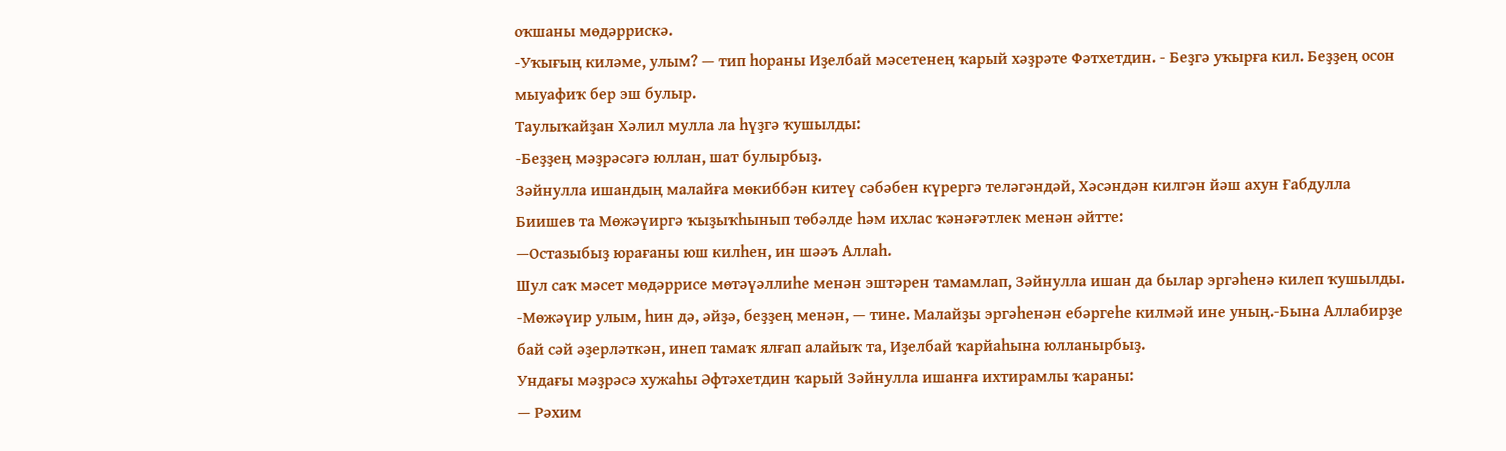оҡшаны мөдәррискә.
-Уҡығың киләме, улым? — тип һораны Иҙелбай мәсетенең ҡарый хәҙрәте Фәтхетдин. - Беҙгә уҡырға кил. Беҙҙең осон мыуафиҡ бер эш булыр.
Таулыҡайҙан Хәлил мулла ла һүҙгә ҡушылды:
-Беҙҙең мәҙрәсәгә юллан, шат булырбыҙ.
Зәйнулла ишандың малайға мөкиббән китеү сәбәбен күрергә теләгәндәй, Хәсәндән килгән йәш ахун Ғабдулла Биишев та Мөжәүиргә ҡыҙыҡһынып төбәлде һәм ихлас ҡәнәғәтлек менән әйтте:
—Остазыбыҙ юрағаны юш килһен, ин шәәъ Аллаһ.
Шул саҡ мәсет мөдәррисе мөтәүәллиһе менән эштәрен тамамлап, Зәйнулла ишан да былар эргәһенә килеп ҡушылды.
-Мөжәүир улым, һин дә, әйҙә, беҙҙең менән, — тине. Малайҙы эргәһенән ебәргеһе килмәй ине уның.-Бына Аллабирҙе бай сәй әҙерләткән, инеп тамаҡ ялғап алайыҡ та, Иҙелбай ҡарйаһына юлланырбыҙ.
Ундағы мәҙрәсә хужаһы Әфтәхетдин ҡарый Зәйнулла ишанға ихтирамлы ҡараны:
— Рәхим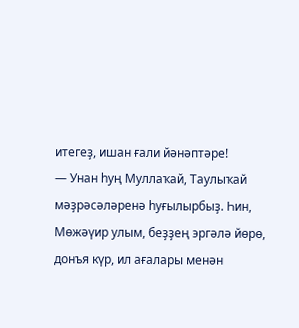итегеҙ, ишан ғали йәнәптәре!
— Унан һуң Муллаҡай, Таулыҡай мәҙрәсәләренә һуғылырбыҙ. Һин, Мөжәүир улым, беҙҙең эргәлә йөрө, донъя күр, ил ағалары менән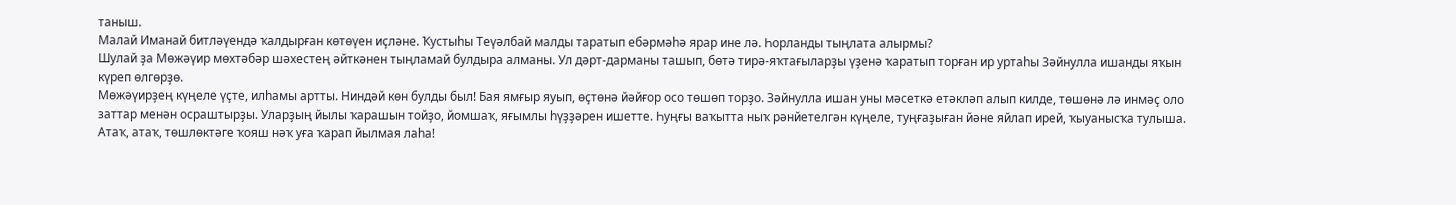таныш.
Малай Иманай битләүендә ҡалдырған көтөүен иҫләне. Ҡустыһы Теүәлбай малды таратып ебәрмәһә ярар ине лә. Һорланды тыңлата алырмы?
Шулай ҙа Мөжәүир мөхтәбәр шәхестең әйткәнен тыңламай булдыра алманы. Ул дәрт-дарманы ташып, бөтә тирә-яҡтағыларҙы үҙенә ҡаратып торған ир уртаһы Зәйнулла ишанды яҡын күреп өлгөрҙө.
Мөжәүирҙең күңеле үҫте, илһамы артты. Ниндәй көн булды был! Бая ямғыр яуып, өҫтөнә йәйғор осо төшөп торҙо. Зәйнулла ишан уны мәсеткә етәкләп алып килде, төшөнә лә инмәҫ оло заттар менән осраштырҙы. Уларҙың йылы ҡарашын тойҙо, йомшаҡ, яғымлы һүҙҙәрен ишетте. Һуңғы ваҡытта ныҡ рәнйетелгән күңеле, туңғаҙыған йәне яйлап ирей, ҡыуанысҡа тулыша.
Атаҡ, атаҡ, төшлөктәге ҡояш нәҡ уға ҡарап йылмая лаһа!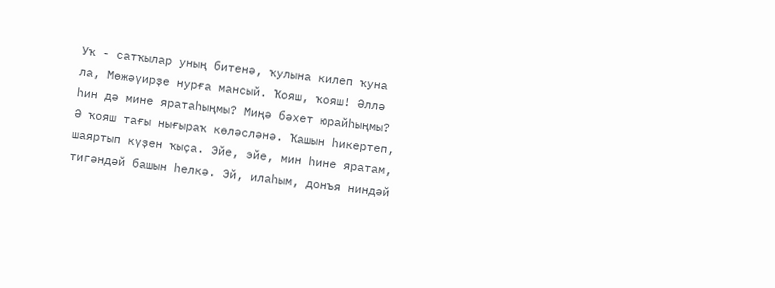Уҡ - сатҡылар уның битенә, ҡулына килеп ҡуна ла, Мөжәүирҙе нурға мансый. Ҡояш, ҡояш! Әллә һин дә мине яратаһыңмы? Миңә бәхет юрайһыңмы? Ә ҡояш тағы нығыраҡ көләсләнә. Ҡашын һикертеп, шаяртып күҙен ҡыҫа. Эйе, эйе, мин һине яратам, тигәндәй башын һелкә. Эй, илаһым, донъя ниндәй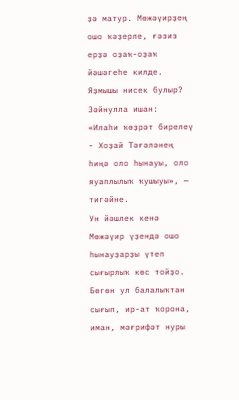ҙә матур. Мөжәүирҙең ошо ҡәҙерле, ғәзиз ерҙә оҙаҡ-оҙаҡ йәшәгеһе килде. Яҙмышы нисек булыр? Зәйнулла ишан:
«Илаһи ҡөҙрәт бирелеү - Хоҙай Тәғәләнең һиңә оло һынауы, оло яуаплылыҡ ҡушыуы», — тигәйне.
Ун йәшлек кенә Мөжәүир үҙендә ошо һынауҙарҙы үтеп сығырлыҡ көс тойҙо. Бөгөн ул балалыҡтан сығып, ир-ат ҡорона, иман, мәғрифәт нуры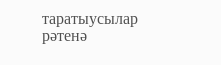таратыусылар рәтенә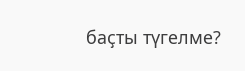баҫты түгелме?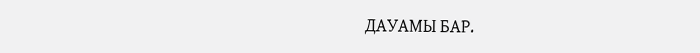ДАУАМЫ БАР.